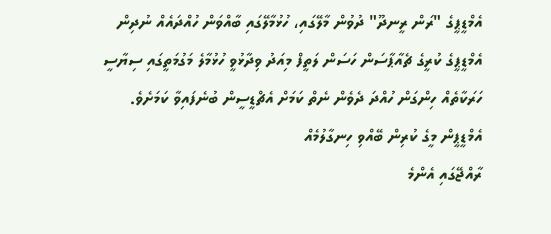އެމްޑީޕީގެ "ރަން ރީނދޫ" ދުވުން މާލޭގައި، ހުޅުމާލޭގައި ބާއްވަން ހުއްދައެއް ނުދިން
އެމްޑީޕީގެ ކުރީގެ ޗެއާޕާސަން ހަސަން ލަތީފް މިއަދު ވިދާޅުވީ ހުޅުމާލެ މަގުމަތީގައި ސިޔާސީ ހަރަކާތެއް ހިންގަން ހުއްދަ ދެވެން ނެތް ކަމަށް އެޗްޑީސީން ބުނެފައިވާ ކަމަށެވެ.
އެމްޑީޕީން މީގެ ކުރިން ބޭއްވި ހިނގާލުމެއް
ރާއްޖޭގައި އެންމެ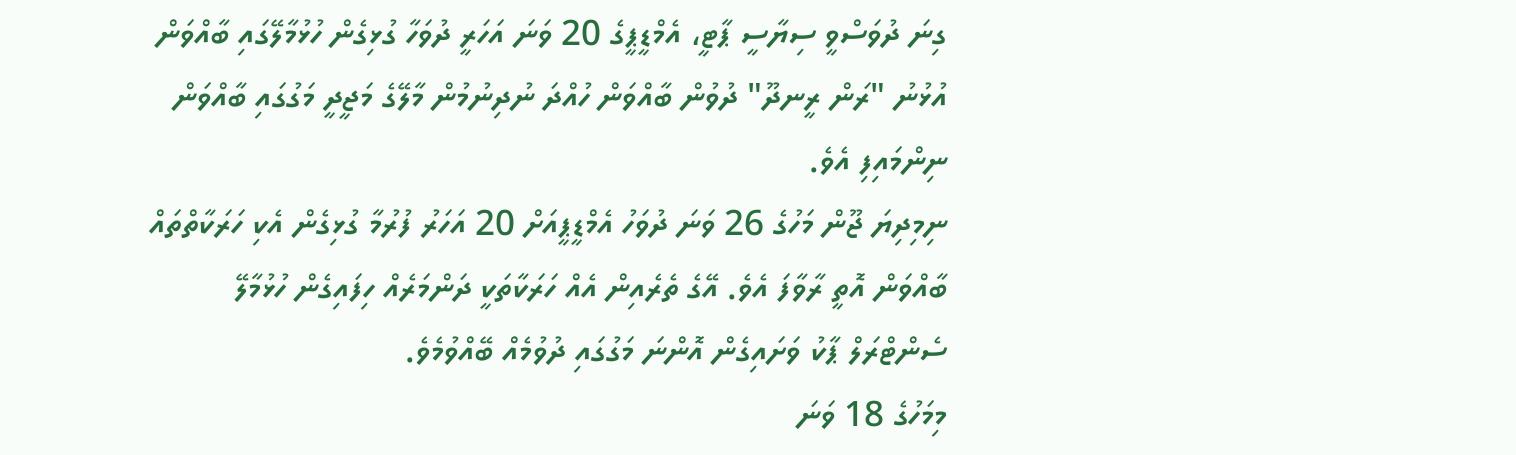ގިނަ ދުވަސްވީ ސިޔާސީ ޕާޓީ، އެމްޑީޕީގެ 20 ވަނަ އަހަރީ ދުވަހާ ގުޅިގެން ހުޅުމާލޭގައި ބާއްވަން އުޅުނު "ރަން ރީނދޫ" ދުވުން ބާއްވަން ހުއްދަ ނުދިނުމުން މާލޭގެ މަޖީދީ މަގުގައި ބާއްވަން ނިންމައިފި އެވެ.
ނިމިދިޔަ ޖޫން މަހުގެ 26 ވަނަ ދުވަހު އެމްޑީޕީއަށް 20 އަހަރު ފުރުމާ ގުޅިގެން އެކި ހަރަކާތްތައް ބާއްވަން އޮތީ ރާވާފަ އެވެ. އޭގެ ތެރެއިން އެއް ހަރަކާތަކީ ދަންމަރެއް ހިފައިގެން ހުޅުމާލޭ ސެންޓްރަލް ޕާކު ވަށައިގެން އޮންނަ މަގުގައި ދުވުމެއް ބޭއްވުމެވެ.
މިމަހުގެ 18 ވަނަ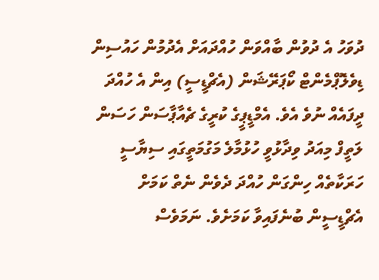ދުވަހު އެ ދުވުން ބާއްވަން ހުއްދައަށް އެދުމުން ހައުސިން ޑިވެލޮޕްމެންޓް ކޯޕަރޭޝަން (އެޗްޑީސީ) އިން އެ ހުއްދަ ދީފައެއް ނުވެ އެވެ. އެމްޑީޕީގެ ކުރީގެ ޗެއާޕާސަން ހަސަން ލަތީފް މިއަދު ވިދާޅުވީ ހުޅުމާލެ މަގުމަތީގައި ސިޔާސީ ހަރަކާތެއް ހިންގަން ހުއްދަ ދެވެން ނެތް ކަމަށް އެޗްޑީސީން ބުނެފައިވާ ކަމަށެވެ. ނަމަވެސް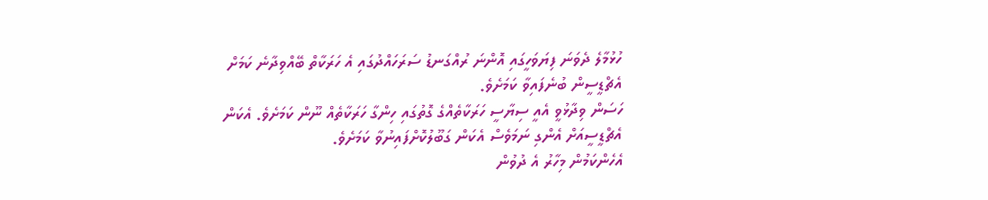ހުޅުމާލެ ދެވަނަ ފިޔަވަހީގައި އޮންނަ ރުއްގަނޑު ސަރަހައްދުގައި އެ ހަރަކާތް ބޭއްވިދާނެ ކަމަށް އެޗްޑީސީން ބުނެފައިވާ ކަމަށެވެ.
ހަސަން ވިދާޅުވީ އެއީ ސިޔާސީ ހަރަކާތެއްގެ ގޮތުގައި ހިންގާ ހަރަކާތެއް ނޫން ކަމަށެވެ. އެކަން އެޗްޑީސީއަށް އެންގި ނަމަވެސް އެކަން ގަބޫލުކޮށްފައިނުވާ ކަމަށެވެ.
އެހެންކަމުން މިހާރު އެ ދުވުން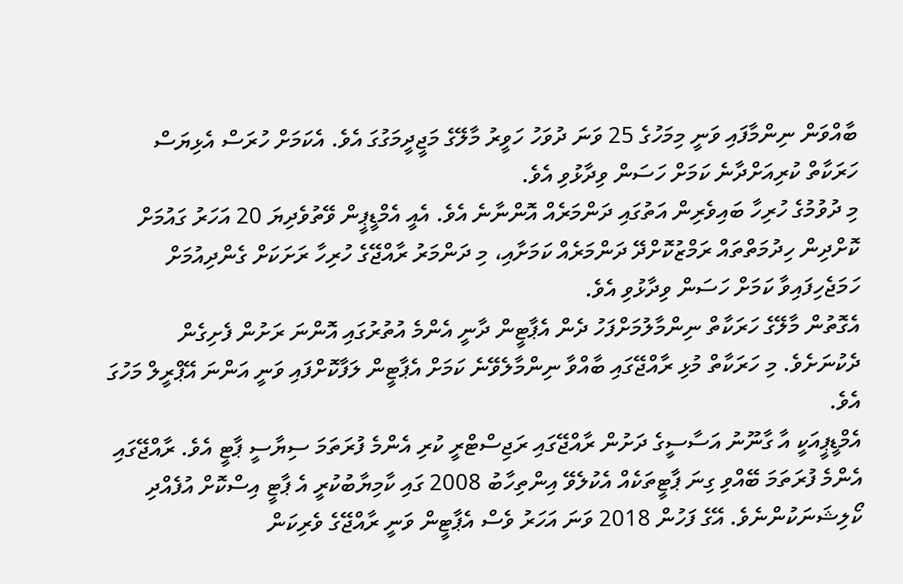ބާއްވަން ނިންމާފައި ވަނީ މިމަހުގެ 25 ވަނަ ދުވަހު ހަވީރު މާލޭގެ މަޖީދީމަގުގަ އެވެ. އެކަމަށް ހުރަސް އެޅިޔަސް ހަރަކާތް ކުރިއަށްދާނެ ކަމަށް ހަސަން ވިދާޅުވި އެވެ.
މި ދުވުމުގެ ހުރިހާ ބައިވެރިން އަތުގައި ދަންމަރެއް އޮންނާނެ އެވެ. އެއީ އެމްޑީޕީން ވޭތުވެދިޔަ 20 އަހަރު ގައުމަށް ކޮށްދިން ހިދުމަތްތައް ރަމްޒުކޮށްދޭ ދަންމަރެއް ކަމަށާއި، މި ދަންމަރު ރާއްޖޭގެ ހުރިހާ ރަށަކަށް ގެންދިއުމަށް ހަމަޖެހިފައިވާ ކަމަށް ހަސަން ވިދާޅުވި އެވެ.
އެގޮތުން މާލޭގެ ހަރަކާތް ނިންމާލުމަށްފަހު ދެން އެޕާޓީން ދާނީ އެންމެ އުތުރުގައި އޮންނަ ރަށުން ފެށިގެން ދެކުނަށެވެ. މި ހަރަކާތް މުޅި ރާއްޖޭގައި ބާއްވާ ނިންމާލެވޭނެ ކަމަށް އެޕާޓީން ލަފާކޮށްފައި ވަނީ އަންނަ އޭޕްރީލް މަހުގަ އެވެ.
އެމްޑީޕީއަކީ އާ ގާނޫނު އަސާސީގެ ދަށުން ރާއްޖޭގައި ރަޖިސްޓްރީ ކުރި އެންމެ ފުރަތަމަ ސިޔާސީ ޕާޓީ އެވެ. ރާއްޖޭގައި އެންމެ ފުރަތަމަ ބޭއްވި ގިނަ ޕާޓީތަކެއް އެކުލެވޭ އިންތިހާބު 2008 ގައި ކާމިޔާބުކުރީ އެ ޕާޓީ އިސްކޮށް އުފެއްދި ކޯލިޝަނަކުންނެވެ. އޭގެ ފަހުން 2018 ވަނަ އަހަރު ވެސް އެޕާޓީން ވަނީ ރާއްޖޭގެ ވެރިކަން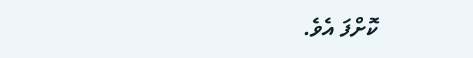ކޮށްފަ އެވެ.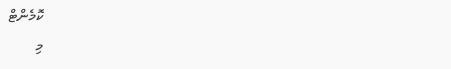ކޮމެންޓް
މި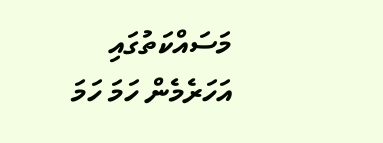މަސައްކަތުގައި އަހަރެމެން ހަމަ ހަމަ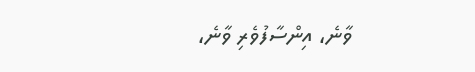ވާނެ، އިންސާފުވެރި ވާނެ،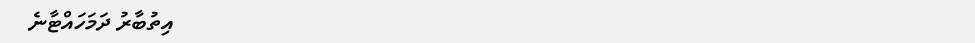އިތުބާރު ދަމަހައްޓާނެ